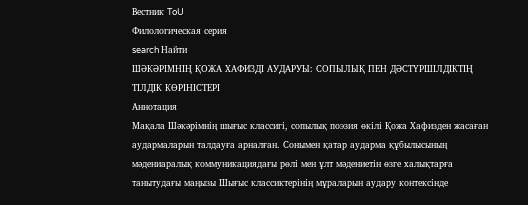Вестник ToU
Филологическая серия
search Найти
ШӘКӘРІМНІҢ ҚОЖА ХАФИЗДІ АУДАРУЫ: СОПЫЛЫҚ ПЕН ДӘСТҮРШІЛДІКТІҢ ТІЛДІК КӨРІНІСТЕРІ
Аннотация
Мақала Шәкәрімнің шығыс классигі, сопылық поэзия өкілі Қожа Хафизден жасаған аудармаларын талдауға арналған. Сонымен қатар аударма құбылысының мәдениаралық коммуникациядағы рөлі мен ұлт мәдениетін өзге халықтарға танытудағы маңызы Шығыс классиктерінің мұраларын аудару контексінде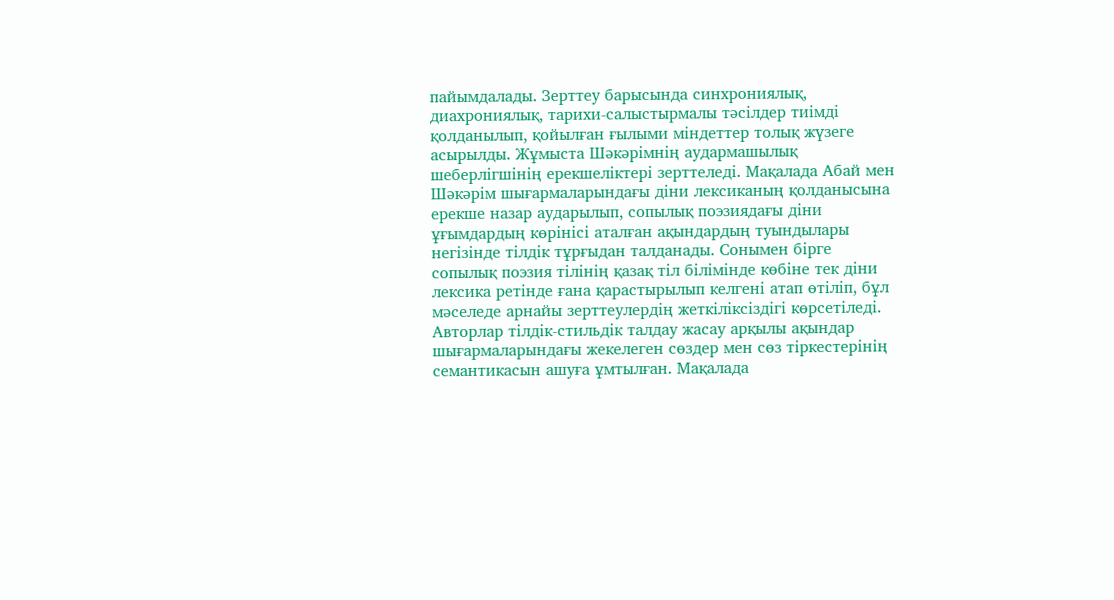пайымдалады. Зерттеу барысында синхрониялық, диахрониялық, тарихи-салыстырмалы тәсілдер тиімді қолданылып, қойылған ғылыми міндеттер толық жүзеге асырылды. Жұмыста Шәкәрімнің аудармашылық шеберлігшінің ерекшеліктері зерттеледі. Мақалада Абай мен Шәкәрім шығармаларындағы діни лексиканың қолданысына ерекше назар аударылып, сопылық поэзиядағы діни ұғымдардың көрінісі аталған ақындардың туындылары негізінде тілдік тұрғыдан талданады. Сонымен бірге сопылық поэзия тілінің қазақ тіл білімінде көбіне тек діни лексика ретінде ғана қарастырылып келгені атап өтіліп, бұл мәселеде арнайы зерттеулердің жеткіліксіздігі көрсетіледі. Авторлар тілдік-стильдік талдау жасау арқылы ақындар шығармаларындағы жекелеген сөздер мен сөз тіркестерінің семантикасын ашуға ұмтылған. Мақалада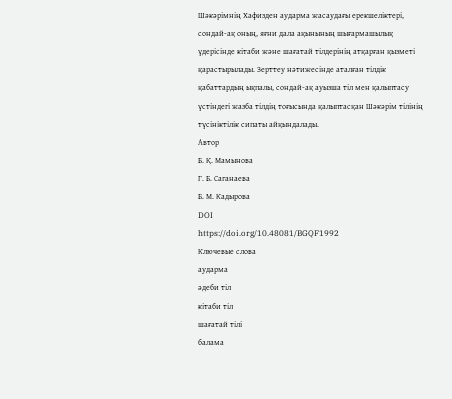Шәкәрімнің Хафизден аударма жасаудағы ерекшеліктері, сондай-ақ оның, яғни дала ақынының шығармашылық үдерісінде кітаби және шағатай тілдерінің атқарған қызметі қарастырылады. Зерттеу нәтижесінде аталған тілдік қабаттардың ықпалы, сондай-ақ ауызша тіл мен қалыптасу үстіндегі жазба тілдің тоғысында қалыптасқан Шәкәрім тілінің түсініктілік сипаты айқындалады.
Автор
Б. Қ. Мамынова
Г. Б. Саганаева
Б. М. Кадырова
DOI
https://doi.org/10.48081/BGQF1992
Ключевые слова
аударма
әдеби тіл
кітаби тіл
шағатай тілі
балама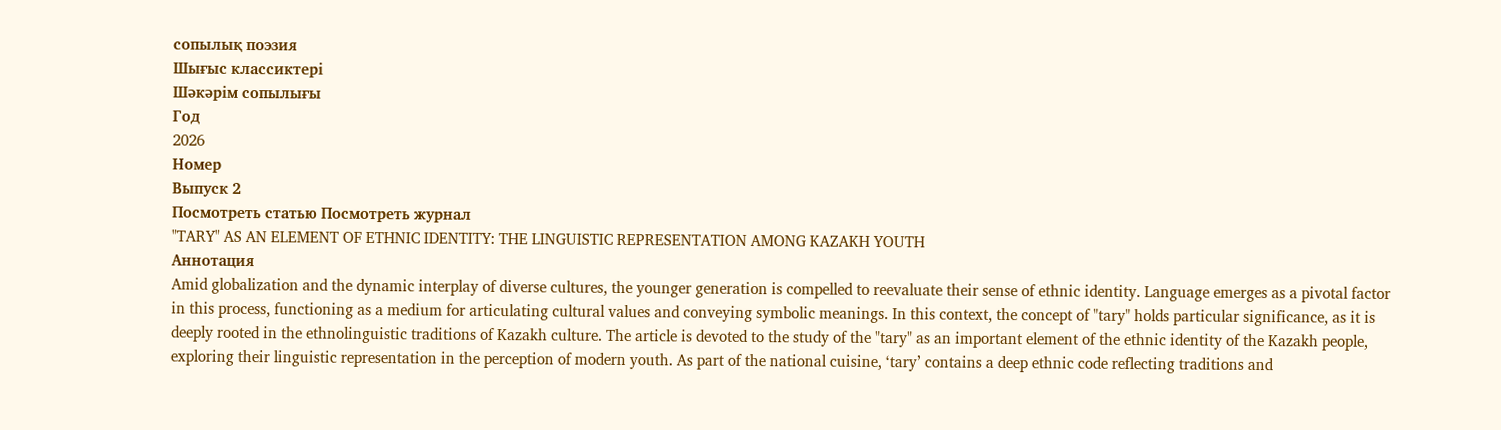сопылық поэзия
Шығыс классиктері
Шәкәрім сопылығы
Год
2026
Номер
Выпуск 2
Посмотреть статью Посмотреть журнал
"TARY" AS AN ELEMENT OF ETHNIC IDENTITY: THE LINGUISTIC REPRESENTATION AMONG KAZAKH YOUTH
Аннотация
Amid globalization and the dynamic interplay of diverse cultures, the younger generation is compelled to reevaluate their sense of ethnic identity. Language emerges as a pivotal factor in this process, functioning as a medium for articulating cultural values and conveying symbolic meanings. In this context, the concept of "tary" holds particular significance, as it is deeply rooted in the ethnolinguistic traditions of Kazakh culture. The article is devoted to the study of the "tary" as an important element of the ethnic identity of the Kazakh people, exploring their linguistic representation in the perception of modern youth. As part of the national cuisine, ‘tary’ contains a deep ethnic code reflecting traditions and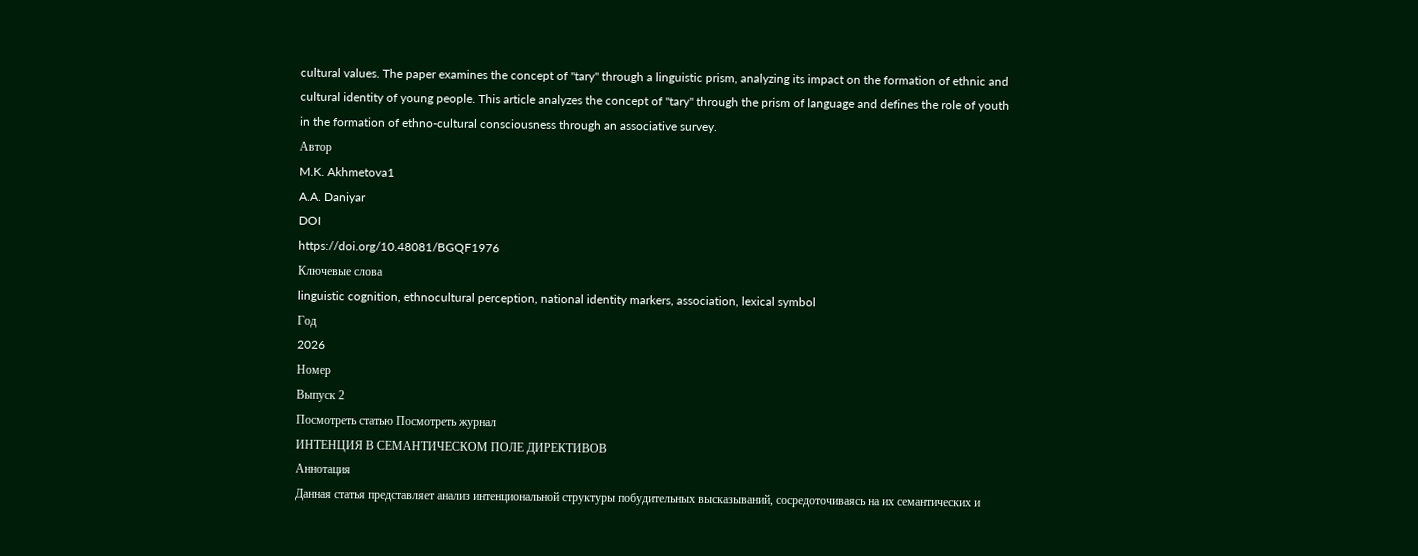cultural values. The paper examines the concept of "tary" through a linguistic prism, analyzing its impact on the formation of ethnic and cultural identity of young people. This article analyzes the concept of "tary" through the prism of language and defines the role of youth in the formation of ethno-cultural consciousness through an associative survey.
Автор
M.K. Akhmetova1
A.A. Daniyar
DOI
https://doi.org/10.48081/BGQF1976
Ключевые слова
linguistic cognition, ethnocultural perception, national identity markers, association, lexical symbol
Год
2026
Номер
Выпуск 2
Посмотреть статью Посмотреть журнал
ИНТЕНЦИЯ В СЕМАНТИЧЕСКОМ ПОЛЕ ДИРЕКТИВОВ
Аннотация
Данная статья представляет анализ интенциональной структуры побудительных высказываний, сосредоточиваясь на их семантических и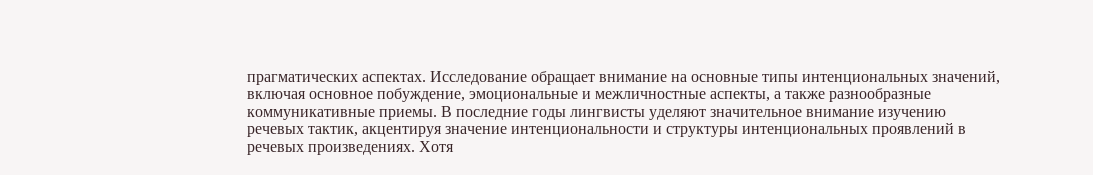прагматических аспектах. Исследование обращает внимание на основные типы интенциональных значений, включая основное побуждение, эмоциональные и межличностные аспекты, а также разнообразные коммуникативные приемы. В последние годы лингвисты уделяют значительное внимание изучению речевых тактик, акцентируя значение интенциональности и структуры интенциональных проявлений в речевых произведениях. Хотя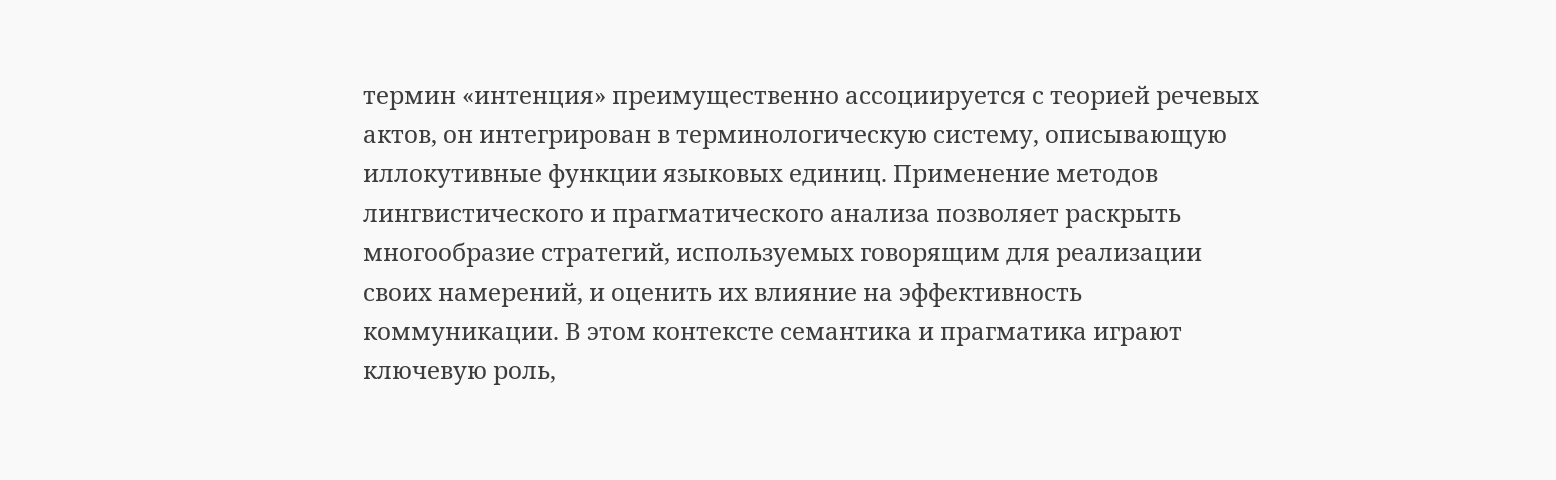термин «интенция» преимущественно ассоциируется с теорией речевых актов, он интегрирован в терминологическую систему, описывающую иллокутивные функции языковых единиц. Применение методов лингвистического и прагматического анализа позволяет раскрыть многообразие стратегий, используемых говорящим для реализации своих намерений, и оценить их влияние на эффективность коммуникации. В этом контексте семантика и прагматика играют ключевую роль,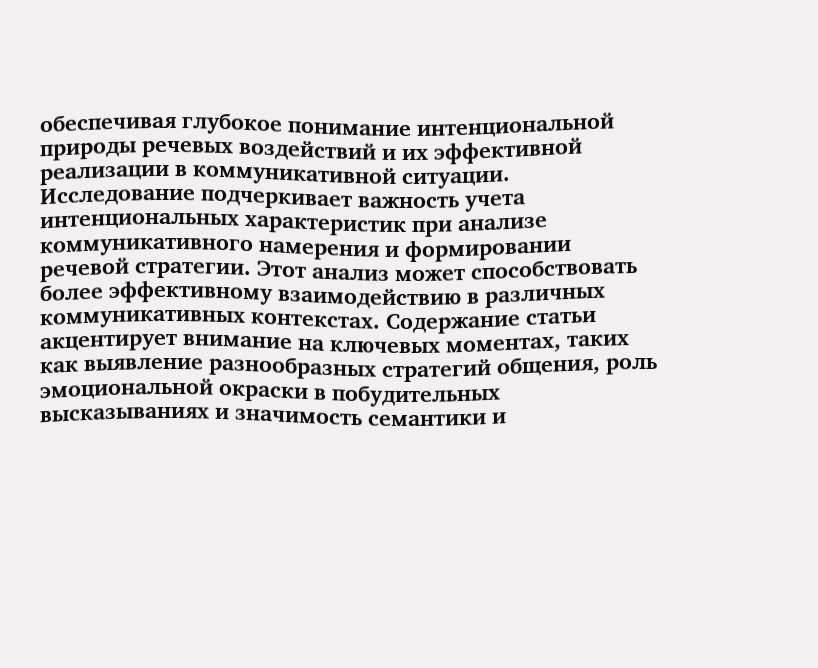обеспечивая глубокое понимание интенциональной природы речевых воздействий и их эффективной реализации в коммуникативной ситуации. Исследование подчеркивает важность учета интенциональных характеристик при анализе коммуникативного намерения и формировании речевой стратегии. Этот анализ может способствовать более эффективному взаимодействию в различных коммуникативных контекстах. Содержание статьи акцентирует внимание на ключевых моментах, таких как выявление разнообразных стратегий общения, роль эмоциональной окраски в побудительных высказываниях и значимость семантики и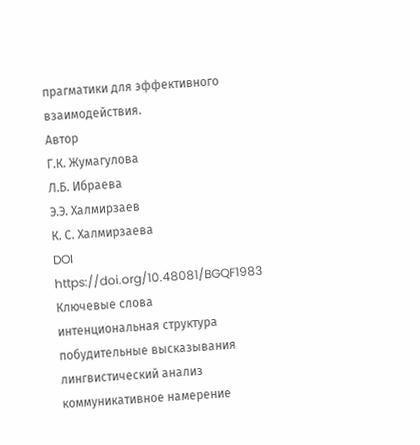прагматики для эффективного взаимодействия.
Автор
Г.К. Жумагулова
Л.Б. Ибраева
Э.Э. Халмирзаев
К. С. Халмирзаева
DOI
https://doi.org/10.48081/BGQF1983
Ключевые слова
интенциональная структура
побудительные высказывания
лингвистический анализ
коммуникативное намерение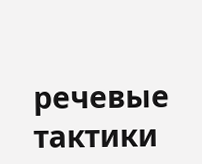речевые тактики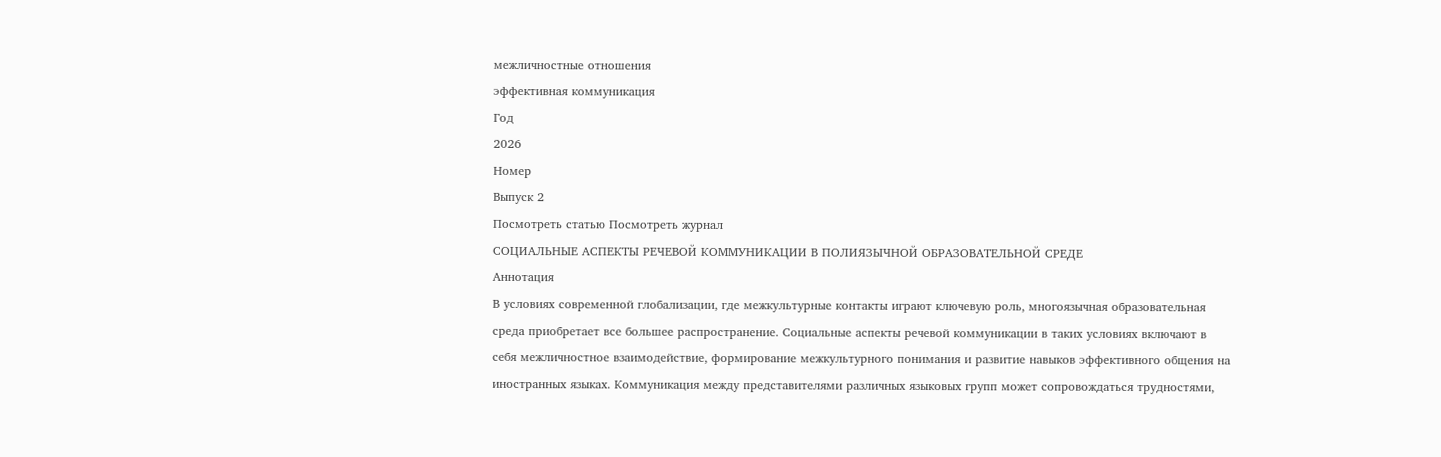межличностные отношения
эффективная коммуникация
Год
2026
Номер
Выпуск 2
Посмотреть статью Посмотреть журнал
СОЦИАЛЬНЫЕ АСПЕКТЫ РЕЧЕВОЙ КОММУНИКАЦИИ В ПОЛИЯЗЫЧНОЙ ОБРАЗОВАТЕЛЬНОЙ СРЕДЕ
Аннотация
В условиях современной глобализации, где межкультурные контакты играют ключевую роль, многоязычная образовательная среда приобретает все большее распространение. Социальные аспекты речевой коммуникации в таких условиях включают в себя межличностное взаимодействие, формирование межкультурного понимания и развитие навыков эффективного общения на иностранных языках. Коммуникация между представителями различных языковых групп может сопровождаться трудностями,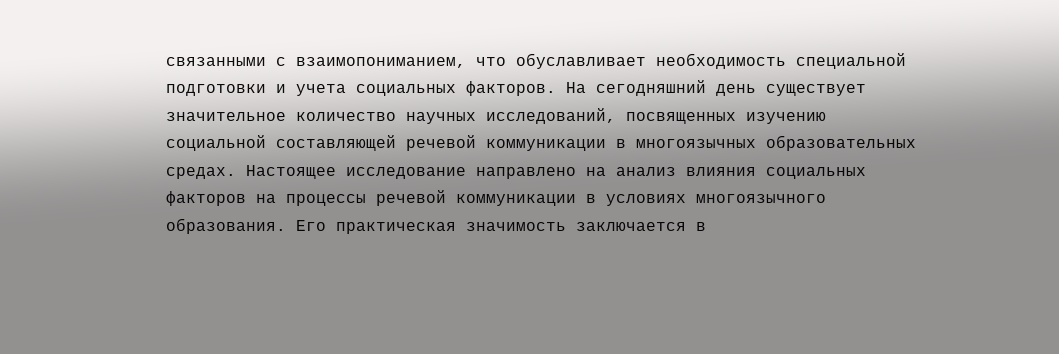связанными с взаимопониманием, что обуславливает необходимость специальной подготовки и учета социальных факторов. На сегодняшний день существует значительное количество научных исследований, посвященных изучению социальной составляющей речевой коммуникации в многоязычных образовательных средах. Настоящее исследование направлено на анализ влияния социальных факторов на процессы речевой коммуникации в условиях многоязычного образования. Его практическая значимость заключается в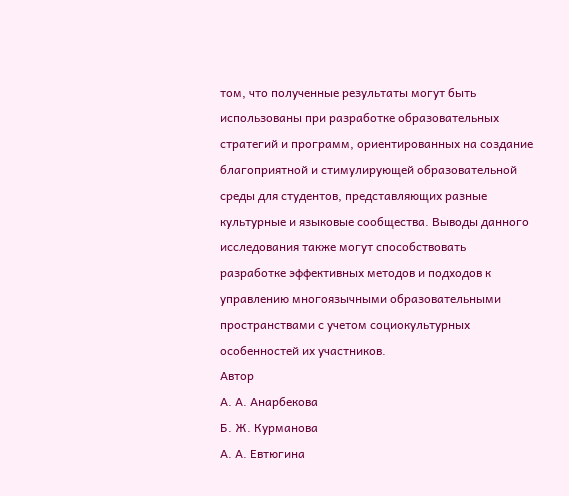том, что полученные результаты могут быть использованы при разработке образовательных стратегий и программ, ориентированных на создание благоприятной и стимулирующей образовательной среды для студентов, представляющих разные культурные и языковые сообщества. Выводы данного исследования также могут способствовать разработке эффективных методов и подходов к управлению многоязычными образовательными пространствами с учетом социокультурных особенностей их участников.
Автор
А. А. Анарбекова
Б. Ж. Курманова
А. А. Евтюгина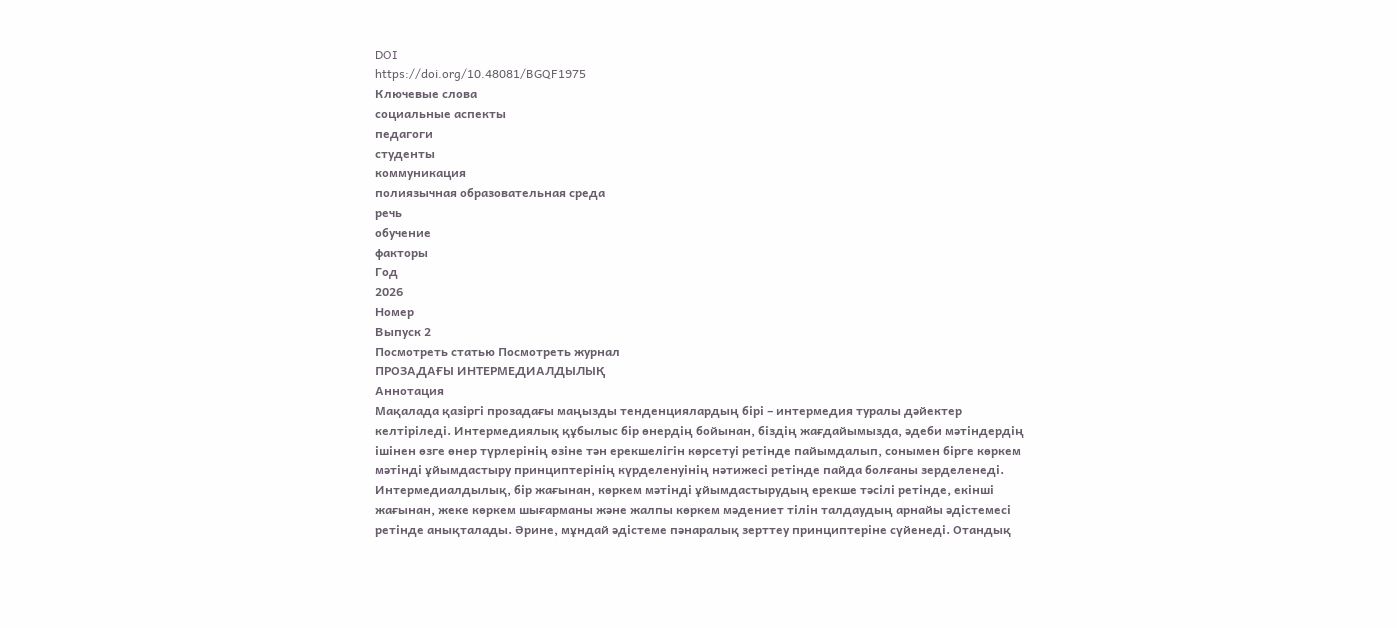DOI
https://doi.org/10.48081/BGQF1975
Ключевые слова
социальные аспекты
педагоги
студенты
коммуникация
полиязычная образовательная среда
речь
обучение
факторы
Год
2026
Номер
Выпуск 2
Посмотреть статью Посмотреть журнал
ПРОЗАДАҒЫ ИНТЕРМЕДИАЛДЫЛЫҚ
Аннотация
Мақалада қазіргі прозадағы маңызды тенденциялардың бірі – интермедия туралы дәйектер келтіріледі. Интермедиялық құбылыс бір өнердің бойынан, біздің жағдайымызда, әдеби мәтіндердің ішінен өзге өнер түрлерінің өзіне тән ерекшелігін көрсетуі ретінде пайымдалып, сонымен бірге көркем мәтінді ұйымдастыру принциптерінің күрделенуінің нәтижесі ретінде пайда болғаны зерделенеді. Интермедиалдылық, бір жағынан, көркем мәтінді ұйымдастырудың ерекше тәсілі ретінде, екінші жағынан, жеке көркем шығарманы және жалпы көркем мәдениет тілін талдаудың арнайы әдістемесі ретінде анықталады. Әрине, мұндай әдістеме пәнаралық зерттеу принциптеріне сүйенеді. Отандық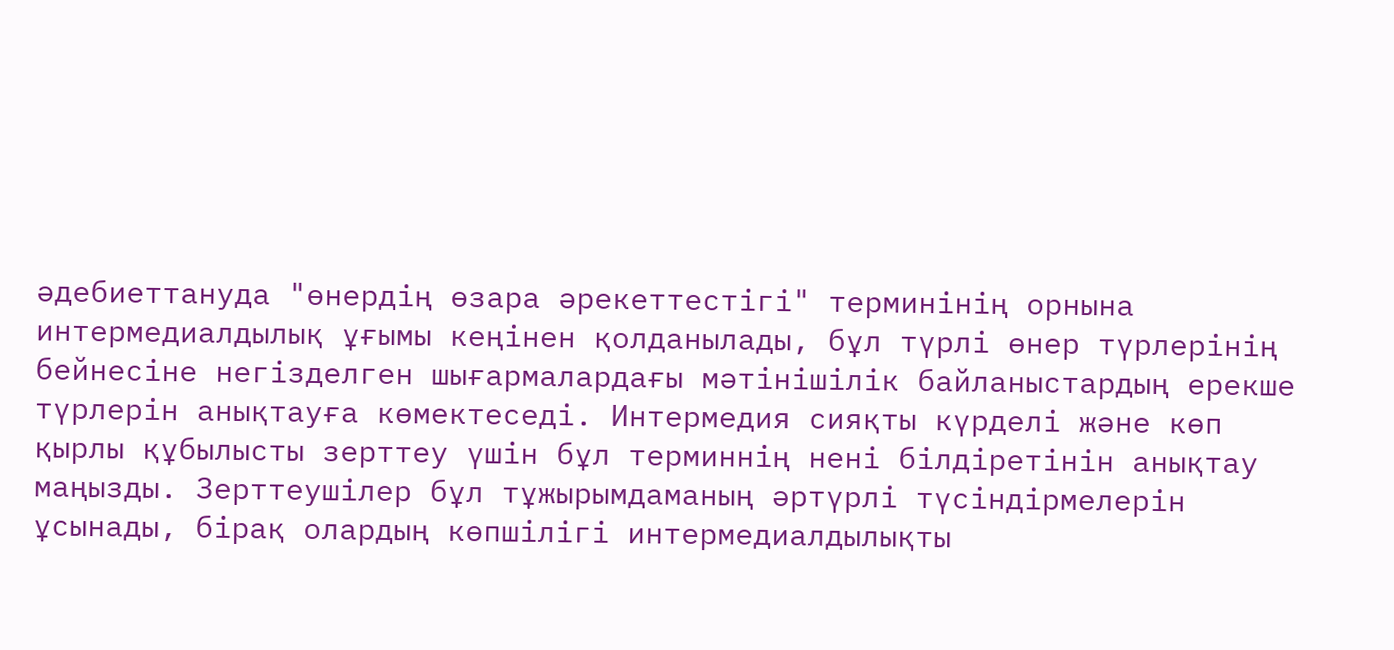әдебиеттануда "өнердің өзара әрекеттестігі" терминінің орнына интермедиалдылық ұғымы кеңінен қолданылады, бұл түрлі өнер түрлерінің бейнесіне негізделген шығармалардағы мәтінішілік байланыстардың ерекше түрлерін анықтауға көмектеседі. Интермедия сияқты күрделі және көп қырлы құбылысты зерттеу үшін бұл терминнің нені білдіретінін анықтау маңызды. Зерттеушілер бұл тұжырымдаманың әртүрлі түсіндірмелерін ұсынады, бірақ олардың көпшілігі интермедиалдылықты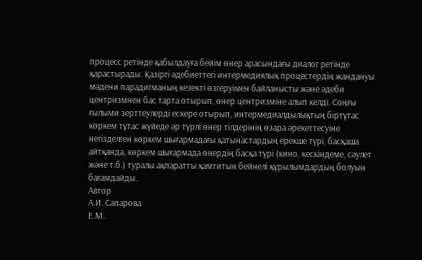процесс ретінде қабылдауға бейім өнер арасындағы диалог ретінде қарастырады. Қазіргі әдебиеттегі интермедиялық процестердің жандануы мәдени парадигманың кезекті өзгеруімен байланысты және әдеби центризмнен бас тарта отырып, өнер центризміне алып келді. Соңғы ғылыми зерттеулерді ескере отырып, интермедиалдылықтың біртұтас көркем тұтас жүйеде әр түрлі өнер тілдерінің өзара әрекеттесуіне негізделген көркем шығармадағы қатынастардың ерекше түрі, басқаша айтқанда, көркем шығармада өнердің басқа түрі (кино, кескіндеме, сәулет және т.б.) туралы ақпаратты қамтитын бейнелі құрылымдардың болуын бағамдайды.
Автор
А.И. Сапарова
Е.М.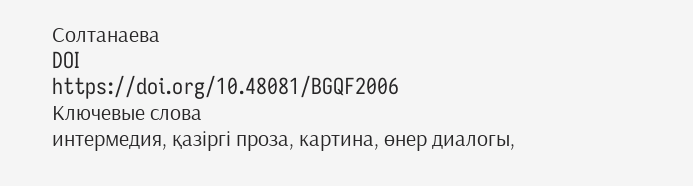Солтанаева
DOI
https://doi.org/10.48081/BGQF2006
Ключевые слова
интермедия, қазіргі проза, картина, өнер диалогы,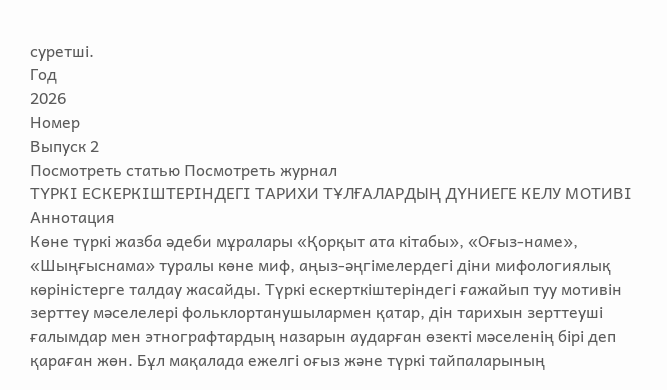суретші.
Год
2026
Номер
Выпуск 2
Посмотреть статью Посмотреть журнал
ТҮРКІ ЕСКЕРКІШТЕРІНДЕГІ ТАРИХИ ТҰЛҒАЛАРДЫҢ ДҮНИЕГЕ КЕЛУ МОТИВІ
Аннотация
Көне түркі жазба әдеби мұралары «Қорқыт ата кітабы», «Оғыз-наме», «Шыңғыснама» туралы көне миф, аңыз-әңгімелердегі діни мифологиялық көріністерге талдау жасайды. Түркі ескерткіштеріндегі ғажайып туу мотивін зерттеу мәселелері фольклортанушылармен қатар, дін тарихын зерттеуші ғалымдар мен этнографтардың назарын аударған өзекті мәселенің бірі деп қараған жөн. Бұл мақалада ежелгі оғыз және түркі тайпаларының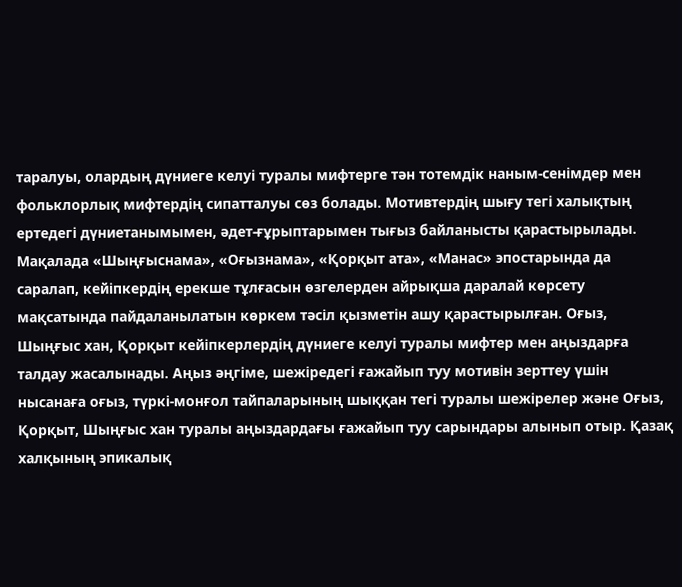таралуы, олардың дүниеге келуі туралы мифтерге тән тотемдік наным-сенімдер мен фольклорлық мифтердің сипатталуы сөз болады. Мотивтердің шығу тегі халықтың ертедегі дүниетанымымен, әдет-ғұрыптарымен тығыз байланысты қарастырылады. Мақалада «Шыңғыснама», «Оғызнама», «Қорқыт ата», «Манас» эпостарында да саралап, кейіпкердің ерекше тұлғасын өзгелерден айрықша даралай көрсету мақсатында пайдаланылатын көркем тәсіл қызметін ашу қарастырылған. Оғыз, Шыңғыс хан, Қорқыт кейіпкерлердің дүниеге келуі туралы мифтер мен аңыздарға талдау жасалынады. Аңыз әңгіме, шежіредегі ғажайып туу мотивін зерттеу үшін нысанаға оғыз, түркі-монғол тайпаларының шыққан тегі туралы шежірелер және Оғыз, Қорқыт, Шыңғыс хан туралы аңыздардағы ғажайып туу сарындары алынып отыр. Қазақ халқының эпикалық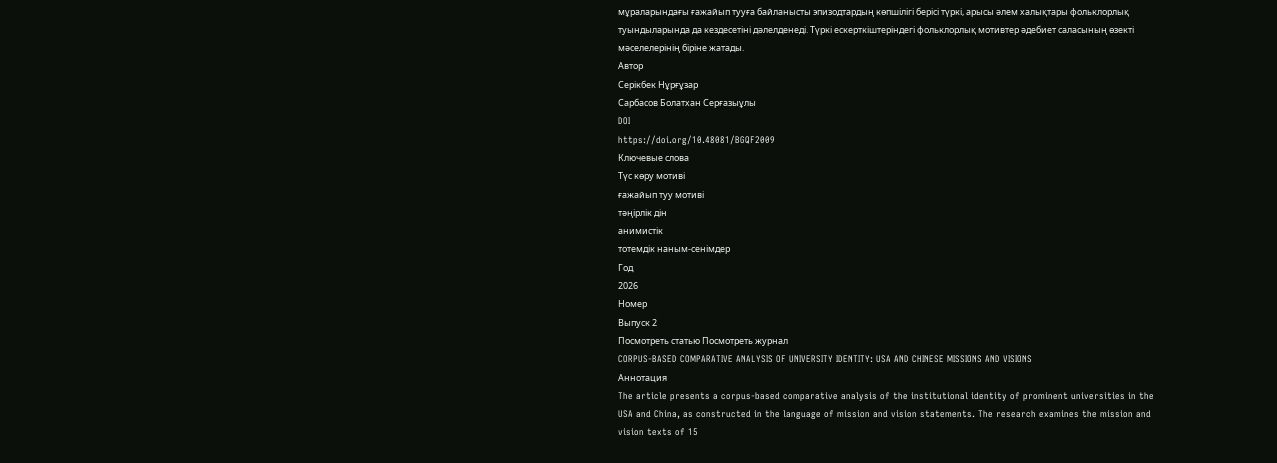мұраларындағы ғажайып тууға байланысты эпизодтардың көпшілігі берісі түркі, арысы әлем халықтары фольклорлық туындыларында да кездесетіні дәлелденеді. Түркі ескерткіштеріндегі фольклорлық мотивтер әдебиет саласының өзекті мәселелерінің біріне жатады.
Автор
Серікбек Нұрғұзар
Сарбасов Болатхан Серғазыұлы
DOI
https://doi.org/10.48081/BGQF2009
Ключевые слова
Түс көру мотиві
ғажайып туу мотиві
тәңірлік дін
анимистік
тотемдік наным-сенімдер
Год
2026
Номер
Выпуск 2
Посмотреть статью Посмотреть журнал
CORPUS-BASED COMPARATIVE ANALYSIS OF UNIVERSITY IDENTITY: USA AND CHINESE MISSIONS AND VISIONS
Аннотация
The article presents a corpus-based comparative analysis of the institutional identity of prominent universities in the USA and China, as constructed in the language of mission and vision statements. The research examines the mission and vision texts of 15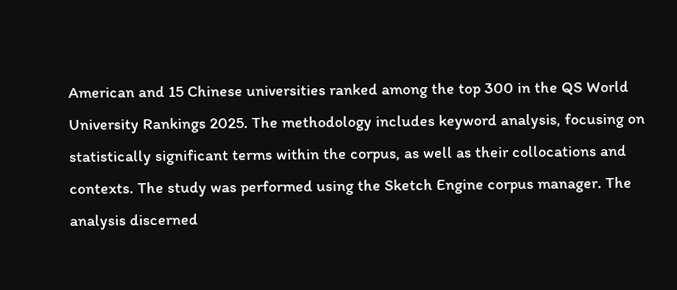American and 15 Chinese universities ranked among the top 300 in the QS World University Rankings 2025. The methodology includes keyword analysis, focusing on statistically significant terms within the corpus, as well as their collocations and contexts. The study was performed using the Sketch Engine corpus manager. The analysis discerned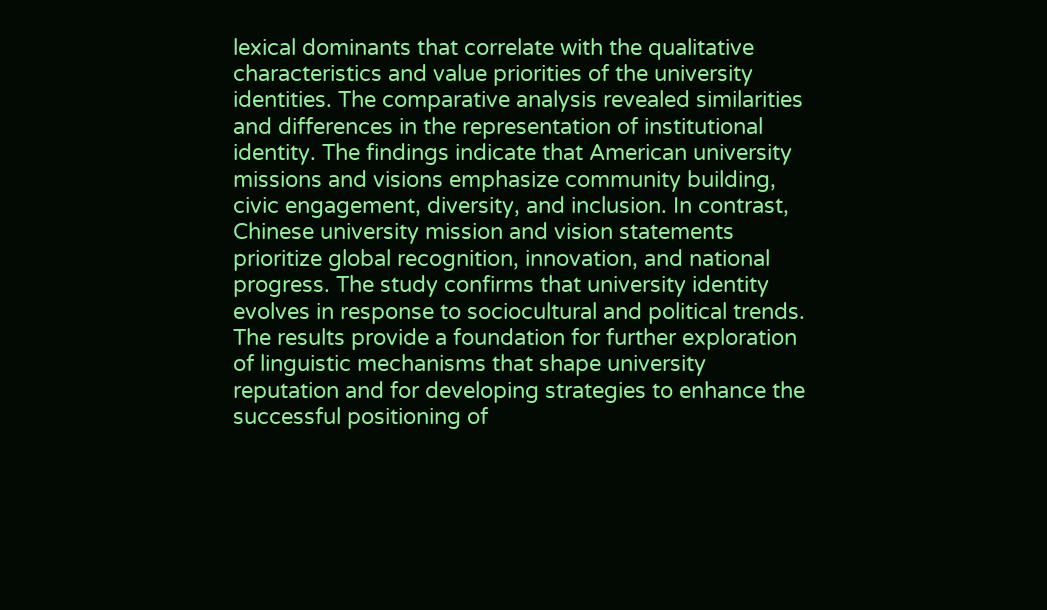lexical dominants that correlate with the qualitative characteristics and value priorities of the university identities. The comparative analysis revealed similarities and differences in the representation of institutional identity. The findings indicate that American university missions and visions emphasize community building, civic engagement, diversity, and inclusion. In contrast, Chinese university mission and vision statements prioritize global recognition, innovation, and national progress. The study confirms that university identity evolves in response to sociocultural and political trends. The results provide a foundation for further exploration of linguistic mechanisms that shape university reputation and for developing strategies to enhance the successful positioning of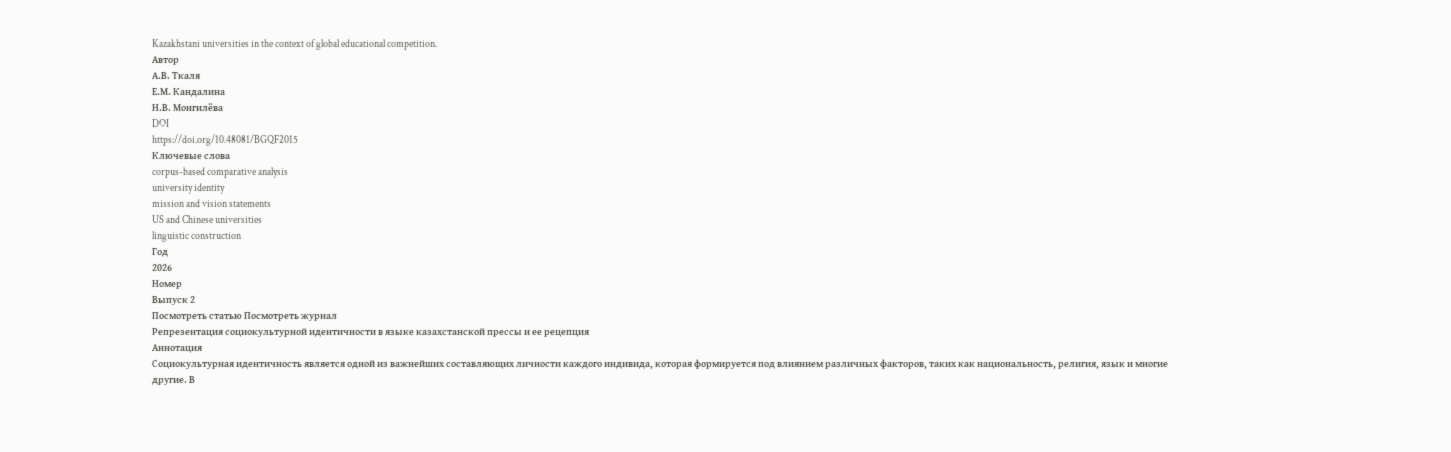Kazakhstani universities in the context of global educational competition.
Автор
А.В. Ткаля
Е.М. Кандалина
Н.В. Монгилёва
DOI
https://doi.org/10.48081/BGQF2015
Ключевые слова
corpus-based comparative analysis
university identity
mission and vision statements
US and Chinese universities
linguistic construction
Год
2026
Номер
Выпуск 2
Посмотреть статью Посмотреть журнал
Репрезентация социокультурной идентичности в языке казахстанской прессы и ее рецепция
Аннотация
Социокультурная идентичность является одной из важнейших составляющих личности каждого индивида, которая формируется под влиянием различных факторов, таких как национальность, религия, язык и многие другие. В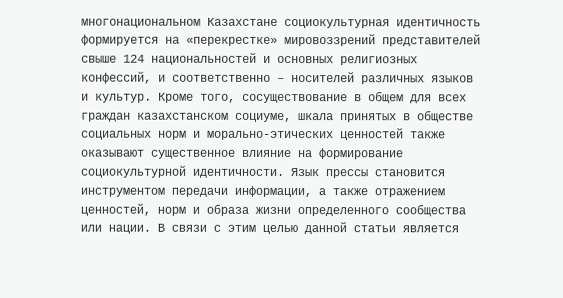многонациональном Казахстане социокультурная идентичность формируется на «перекрестке» мировоззрений представителей свыше 124 национальностей и основных религиозных конфессий, и соответственно – носителей различных языков и культур. Кроме того, сосуществование в общем для всех граждан казахстанском социуме, шкала принятых в обществе социальных норм и морально-этических ценностей также оказывают существенное влияние на формирование социокультурной идентичности. Язык прессы становится инструментом передачи информации, а также отражением ценностей, норм и образа жизни определенного сообщества или нации. В связи с этим целью данной статьи является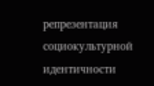репрезентация социокультурной идентичности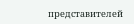представителей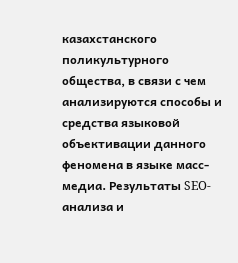казахстанского поликультурного общества, в связи с чем анализируются способы и средства языковой объективации данного феномена в языке масс-медиа. Результаты SEO-анализа и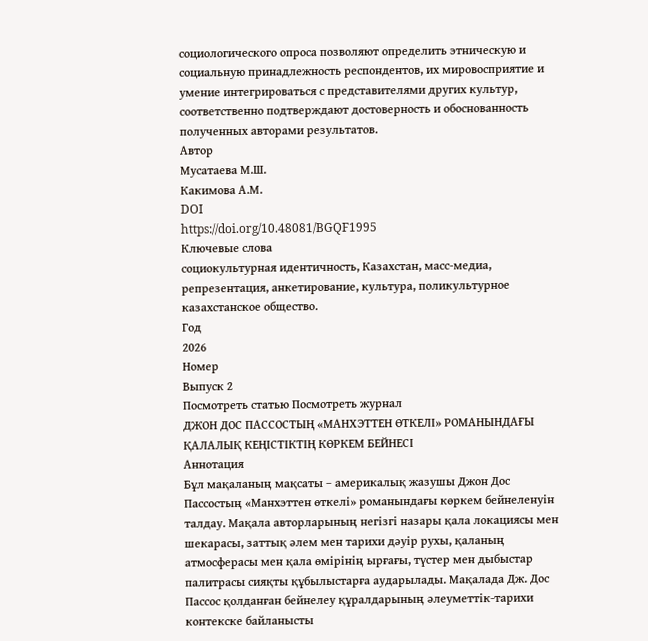социологического опроса позволяют определить этническую и социальную принадлежность респондентов, их мировосприятие и умение интегрироваться с представителями других культур, соответственно подтверждают достоверность и обоснованность полученных авторами результатов.
Автор
Мусатаева М.Ш.
Какимова А.М.
DOI
https://doi.org/10.48081/BGQF1995
Ключевые слова
социокультурная идентичность, Казахстан, масс-медиа, репрезентация, анкетирование, культура, поликультурное казахстанское общество.
Год
2026
Номер
Выпуск 2
Посмотреть статью Посмотреть журнал
ДЖОН ДОС ПАССОСТЫҢ «МАНХЭТТЕН ӨТКЕЛІ» РОМАНЫНДАҒЫ ҚАЛАЛЫҚ КЕҢІСТІКТІҢ КӨРКЕМ БЕЙНЕСІ
Аннотация
Бұл мақаланың мақсаты – америкалық жазушы Джон Дос Пассостың «Манхэттен өткелі» романындағы көркем бейнеленуін талдау. Мақала авторларының негізгі назары қала локациясы мен шекарасы, заттық әлем мен тарихи дәуір рухы, қаланың атмосферасы мен қала өмірінің ырғағы, түстер мен дыбыстар палитрасы сияқты құбылыстарға аударылады. Мақалада Дж. Дос Пассос қолданған бейнелеу құралдарының әлеуметтік-тарихи контекске байланысты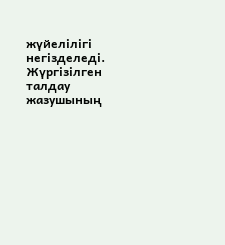жүйелілігі негізделеді. Жүргізілген талдау жазушының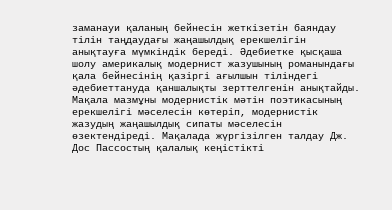заманауи қаланың бейнесін жеткізетін баяндау тілін таңдаудағы жаңашылдық ерекшелігін анықтауға мүмкіндік береді. Әдебиетке қысқаша шолу америкалық модернист жазушының романындағы қала бейнесінің қазіргі ағылшын тіліндегі әдебиеттануда қаншалықты зерттелгенін анықтайды. Мақала мазмұны модернистік мәтін поэтикасының ерекшелігі мәселесін көтеріп, модернистік жазудың жаңашылдық сипаты мәселесін өзектендіреді. Мақалада жүргізілген талдау Дж. Дос Пассостың қалалық кеңістікті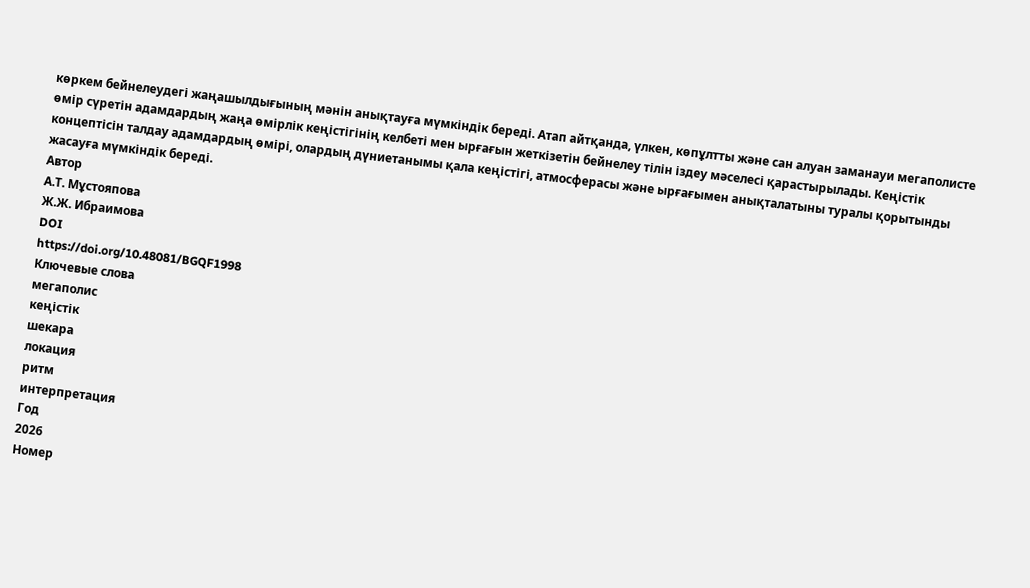көркем бейнелеудегі жаңашылдығының мәнін анықтауға мүмкіндік береді. Атап айтқанда, үлкен, көпұлтты және сан алуан заманауи мегаполисте өмір сүретін адамдардың жаңа өмірлік кеңістігінің келбеті мен ырғағын жеткізетін бейнелеу тілін іздеу мәселесі қарастырылады. Кеңістік концептісін талдау адамдардың өмірі, олардың дүниетанымы қала кеңістігі, атмосферасы және ырғағымен анықталатыны туралы қорытынды жасауға мүмкіндік береді.
Автор
А.Т. Мұстояпова
Ж.Ж. Ибраимова
DOI
https://doi.org/10.48081/BGQF1998
Ключевые слова
мегаполис
кеңістік
шекара
локация
ритм
интерпретация
Год
2026
Номер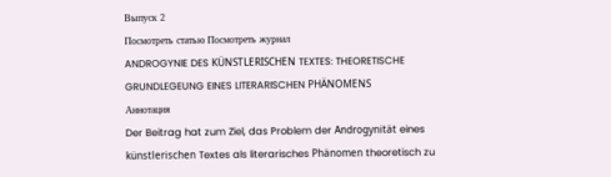Выпуск 2
Посмотреть статью Посмотреть журнал
ANDROGYNIE DES KÜNSTLERISCHEN TEXTES: THEORETISCHE GRUNDLEGEUNG EINES LITERARISCHEN PHÄNOMENS
Аннотация
Der Beitrag hat zum Ziel, das Problem der Androgynität eines künstlerischen Textes als literarisches Phänomen theoretisch zu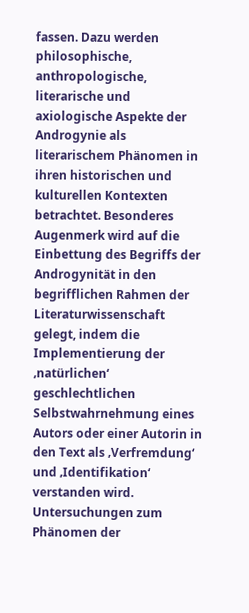fassen. Dazu werden philosophische, anthropologische, literarische und axiologische Aspekte der Androgynie als literarischem Phänomen in ihren historischen und kulturellen Kontexten betrachtet. Besonderes Augenmerk wird auf die Einbettung des Begriffs der Androgynität in den begrifflichen Rahmen der Literaturwissenschaft gelegt, indem die Implementierung der ‚natürlichen‘ geschlechtlichen Selbstwahrnehmung eines Autors oder einer Autorin in den Text als ‚Verfremdung‘ und ‚Identifikation‘ verstanden wird. Untersuchungen zum Phänomen der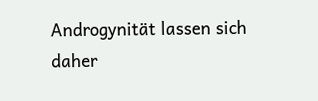Androgynität lassen sich daher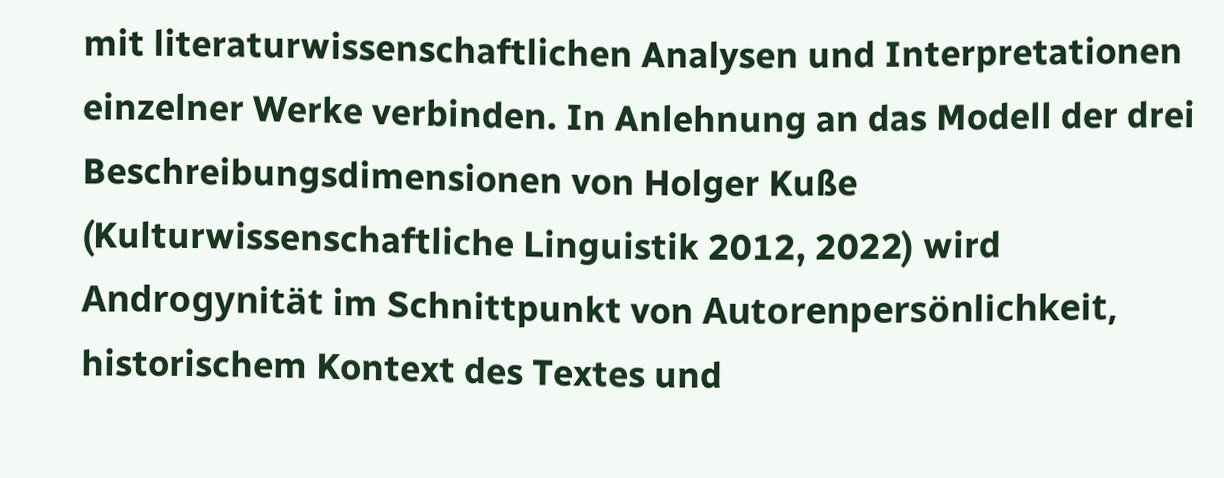mit literaturwissenschaftlichen Analysen und Interpretationen einzelner Werke verbinden. In Anlehnung an das Modell der drei Beschreibungsdimensionen von Holger Kuße (Kulturwissenschaftliche Linguistik 2012, 2022) wird Androgynität im Schnittpunkt von Autorenpersönlichkeit, historischem Kontext des Textes und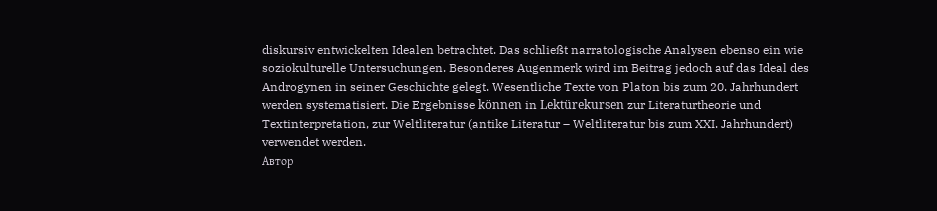diskursiv entwickelten Idealen betrachtet. Das schließt narratologische Analysen ebenso ein wie soziokulturelle Untersuchungen. Besonderes Augenmerk wird im Beitrag jedoch auf das Ideal des Androgynen in seiner Geschichte gelegt. Wesentliche Texte von Platon bis zum 20. Jahrhundert werden systematisiert. Die Ergebnisse können in Lektürekursen zur Literaturtheorie und Textinterpretation, zur Weltliteratur (antike Literatur – Weltliteratur bis zum XXI. Jahrhundert) verwendet werden.
Автор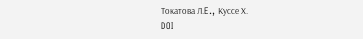Токатова Л.E., Куссе Х.
DOI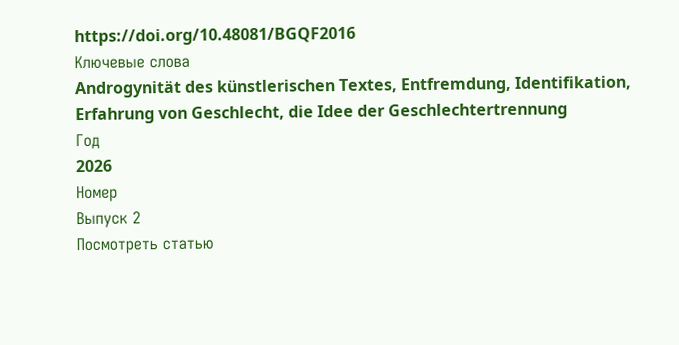https://doi.org/10.48081/BGQF2016
Ключевые слова
Androgynität des künstlerischen Textes, Entfremdung, Identifikation, Erfahrung von Geschlecht, die Idee der Geschlechtertrennung
Год
2026
Номер
Выпуск 2
Посмотреть статью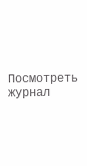Посмотреть журнал